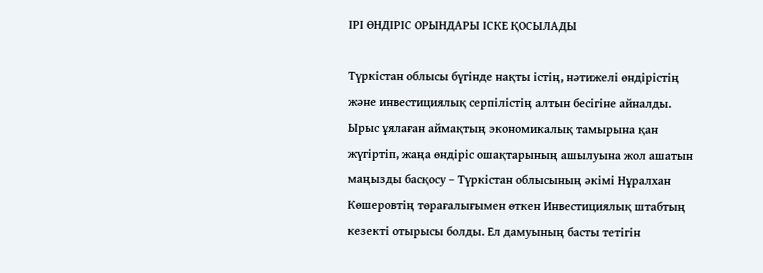ІРІ ӨНДІРІС ОРЫНДАРЫ ІСКЕ ҚОСЫЛАДЫ

Түркістан облысы бүгінде нақты істің, нәтижелі өндірістің және инвестициялық серпілістің алтын бесігіне айналды. Ырыс ұялаған аймақтың экономикалық тамырына қан жүгіртіп, жаңа өндіріс ошақтарының ашылуына жол ашатын маңызды басқосу – Түркістан облысының әкімі Нұралхан Көшеровтің төрағалығымен өткен Инвестициялық штабтың кезекті отырысы болды. Ел дамуының басты тетігін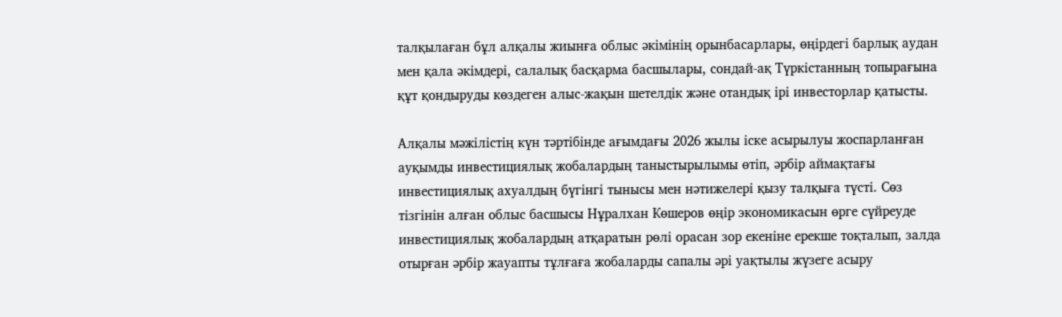талқылаған бұл алқалы жиынға облыс әкімінің орынбасарлары, өңірдегі барлық аудан мен қала әкімдері, салалық басқарма басшылары, сондай-ақ Түркістанның топырағына құт қондыруды көздеген алыс-жақын шетелдік және отандық ірі инвесторлар қатысты.

Алқалы мәжілістің күн тәртібінде ағымдағы 2026 жылы іске асырылуы жоспарланған ауқымды инвестициялық жобалардың таныстырылымы өтіп, әрбір аймақтағы инвестициялық ахуалдың бүгінгі тынысы мен нәтижелері қызу талқыға түсті. Сөз тізгінін алған облыс басшысы Нұралхан Көшеров өңір экономикасын өрге сүйреуде инвестициялық жобалардың атқаратын рөлі орасан зор екеніне ерекше тоқталып, залда отырған әрбір жауапты тұлғаға жобаларды сапалы әрі уақтылы жүзеге асыру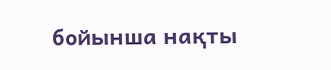бойынша нақты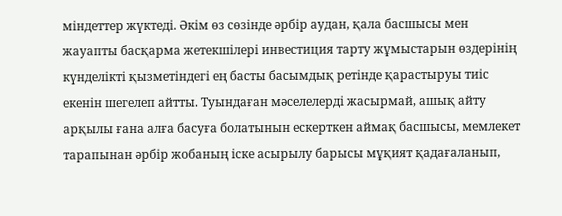міндеттер жүктеді. Әкім өз сөзінде әрбір аудан, қала басшысы мен жауапты басқарма жетекшілері инвестиция тарту жұмыстарын өздерінің күнделікті қызметіндегі ең басты басымдық ретінде қарастыруы тиіс екенін шегелеп айтты. Туындаған мәселелерді жасырмай, ашық айту арқылы ғана алға басуға болатынын ескерткен аймақ басшысы, мемлекет тарапынан әрбір жобаның іске асырылу барысы мұқият қадағаланып,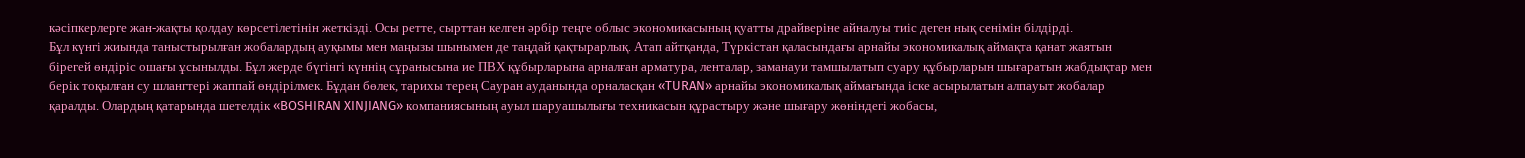кәсіпкерлерге жан-жақты қолдау көрсетілетінін жеткізді. Осы ретте, сырттан келген әрбір теңге облыс экономикасының қуатты драйверіне айналуы тиіс деген нық сенімін білдірді.
Бұл күнгі жиында таныстырылған жобалардың ауқымы мен маңызы шынымен де таңдай қақтырарлық. Атап айтқанда, Түркістан қаласындағы арнайы экономикалық аймақта қанат жаятын бірегей өндіріс ошағы ұсынылды. Бұл жерде бүгінгі күннің сұранысына ие ПВХ құбырларына арналған арматура, ленталар, заманауи тамшылатып суару құбырларын шығаратын жабдықтар мен берік тоқылған су шлангтері жаппай өндірілмек. Бұдан бөлек, тарихы терең Сауран ауданында орналасқан «TURAN» арнайы экономикалық аймағында іске асырылатын алпауыт жобалар қаралды. Олардың қатарында шетелдік «BOSHIRAN XINJIANG» компаниясының ауыл шаруашылығы техникасын құрастыру және шығару жөніндегі жобасы,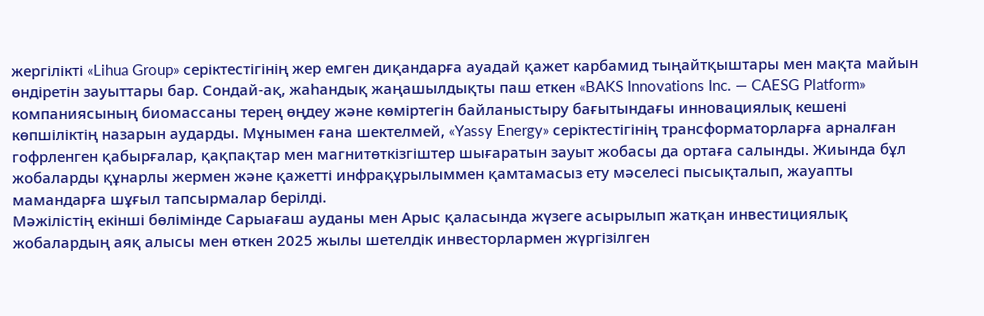жергілікті «Lihua Group» серіктестігінің жер емген диқандарға ауадай қажет карбамид тыңайтқыштары мен мақта майын өндіретін зауыттары бар. Сондай-ақ, жаһандық жаңашылдықты паш еткен «BAKS Innovations Inc. — CAESG Platform» компаниясының биомассаны терең өңдеу және көміртегін байланыстыру бағытындағы инновациялық кешені көпшіліктің назарын аударды. Мұнымен ғана шектелмей, «Yassy Energy» серіктестігінің трансформаторларға арналған гофрленген қабырғалар, қақпақтар мен магнитөткізгіштер шығаратын зауыт жобасы да ортаға салынды. Жиында бұл жобаларды құнарлы жермен және қажетті инфрақұрылыммен қамтамасыз ету мәселесі пысықталып, жауапты мамандарға шұғыл тапсырмалар берілді.
Мәжілістің екінші бөлімінде Сарыағаш ауданы мен Арыс қаласында жүзеге асырылып жатқан инвестициялық жобалардың аяқ алысы мен өткен 2025 жылы шетелдік инвесторлармен жүргізілген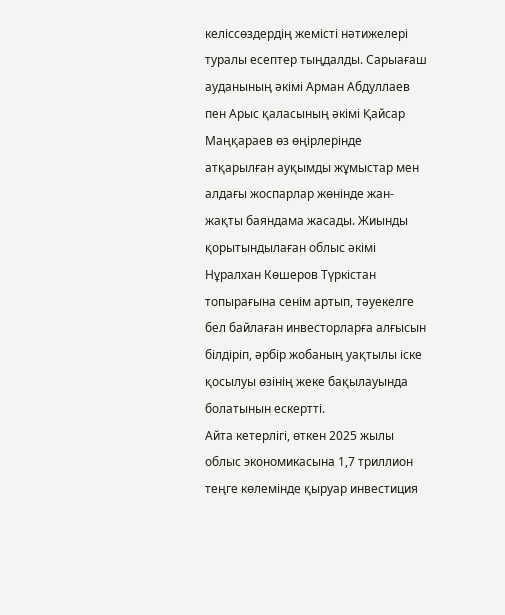келіссөздердің жемісті нәтижелері туралы есептер тыңдалды. Сарыағаш ауданының әкімі Арман Абдуллаев пен Арыс қаласының әкімі Қайсар Маңқараев өз өңірлерінде атқарылған ауқымды жұмыстар мен алдағы жоспарлар жөнінде жан-жақты баяндама жасады. Жиынды қорытындылаған облыс әкімі Нұралхан Көшеров Түркістан топырағына сенім артып, тәуекелге бел байлаған инвесторларға алғысын білдіріп, әрбір жобаның уақтылы іске қосылуы өзінің жеке бақылауында болатынын ескертті.
Айта кетерлігі, өткен 2025 жылы облыс экономикасына 1,7 триллион теңге көлемінде қыруар инвестиция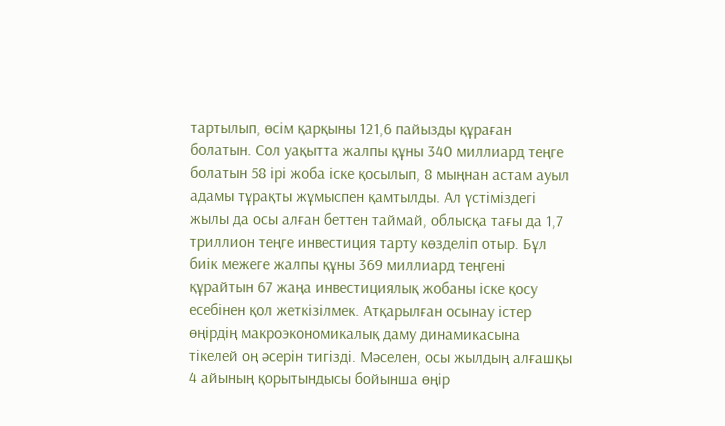тартылып, өсім қарқыны 121,6 пайызды құраған болатын. Сол уақытта жалпы құны 340 миллиард теңге болатын 58 ірі жоба іске қосылып, 8 мыңнан астам ауыл адамы тұрақты жұмыспен қамтылды. Ал үстіміздегі жылы да осы алған беттен таймай, облысқа тағы да 1,7 триллион теңге инвестиция тарту көзделіп отыр. Бұл биік межеге жалпы құны 369 миллиард теңгені құрайтын 67 жаңа инвестициялық жобаны іске қосу есебінен қол жеткізілмек. Атқарылған осынау істер өңірдің макроэкономикалық даму динамикасына тікелей оң әсерін тигізді. Мәселен, осы жылдың алғашқы 4 айының қорытындысы бойынша өңір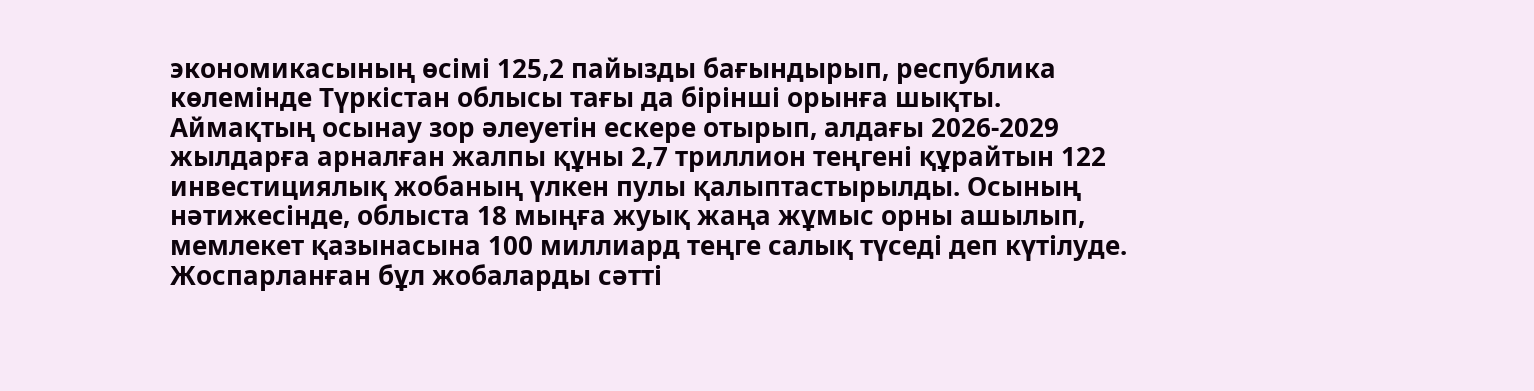экономикасының өсімі 125,2 пайызды бағындырып, республика көлемінде Түркістан облысы тағы да бірінші орынға шықты.
Аймақтың осынау зор әлеуетін ескере отырып, алдағы 2026-2029 жылдарға арналған жалпы құны 2,7 триллион теңгені құрайтын 122 инвестициялық жобаның үлкен пулы қалыптастырылды. Осының нәтижесінде, облыста 18 мыңға жуық жаңа жұмыс орны ашылып, мемлекет қазынасына 100 миллиард теңге салық түседі деп күтілуде. Жоспарланған бұл жобаларды сәтті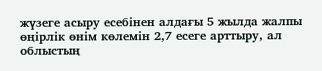жүзеге асыру есебінен алдағы 5 жылда жалпы өңірлік өнім көлемін 2,7 есеге арттыру, ал облыстың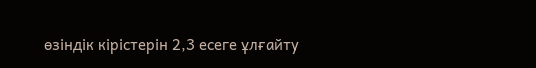өзіндік кірістерін 2,3 есеге ұлғайту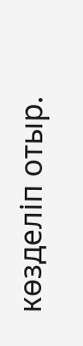көзделіп отыр.